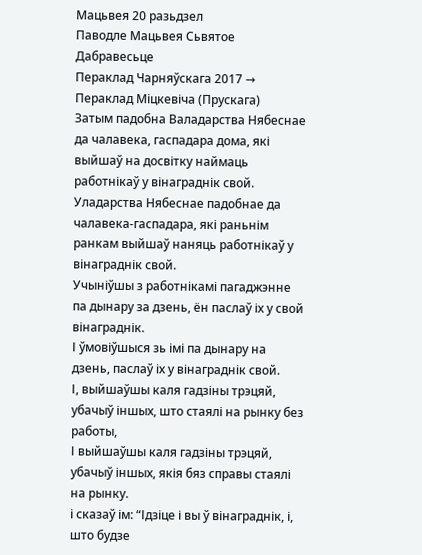Мацьвея 20 разьдзел
Паводле Мацьвея Сьвятое Дабравесьце
Пераклад Чарняўскага 2017 → Пераклад Міцкевіча (Прускага)
Затым падобна Валадарства Нябеснае да чалавека, гаспадара дома, які выйшаў на досвітку наймаць работнікаў у вінаграднік свой.
Уладарства Нябеснае падобнае да чалавека-гаспадара, які раньнім ранкам выйшаў наняць работнікаў у вінаграднік свой.
Учыніўшы з работнікамі пагаджэнне па дынару за дзень, ён паслаў іх у свой вінаграднік.
І ўмовіўшыся зь імі па дынару на дзень, паслаў іх у вінаграднік свой.
І, выйшаўшы каля гадзіны трэцяй, убачыў іншых, што стаялі на рынку без работы,
І выйшаўшы каля гадзіны трэцяй, убачыў іншых, якія бяз справы стаялі на рынку.
і сказаў ім: “Ідзіце і вы ў вінаграднік, і, што будзе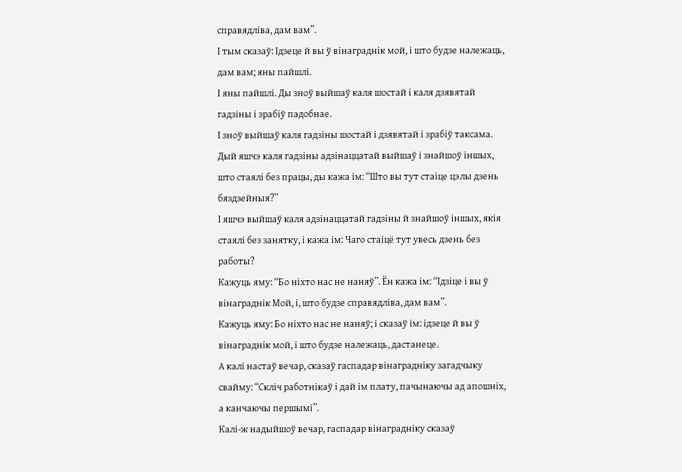справядліва, дам вам”.
І тым сказаў: Ідзеце й вы ў вінаграднік мой, і што будзе належаць, дам вам; яны пайшлі.
І яны пайшлі. Ды зноў выйшаў каля шостай і каля дзявятай гадзіны і зрабіў падобнае.
І зноў выйшаў каля гадзіны шостай і дзявятай і зрабіў таксама.
Дый яшчэ каля гадзіны адзінаццатай выйшаў і знайшоў іншых, што стаялі без працы, ды кажа ім: “Што вы тут стаіце цэлы дзень бяздзейныя?”
І яшчэ выйшаў каля адзінаццатай гадзіны й знайшоў іншых, якія стаялі без занятку, і кажа ім: Чаго стаіцё тут увесь дзень без работы?
Кажуць яму: “Бо ніхто нас не наняў”. Ён кажа ім: “Ідзіце і вы ў вінаграднік Мой, і, што будзе справядліва, дам вам”.
Кажуць яму: Бо ніхто нас не наняў; і сказаў ім: ідзеце й вы ў вінаграднік мой, і што будзе належаць, дастанеце.
А калі настаў вечар, сказаў гаспадар вінаградніку загадчыку свайму: “Скліч работнікаў і дай ім плату, пачынаючы ад апошніх, а канчаючы першымі”.
Калі-ж надыйшоў вечар, гаспадар вінаградніку сказаў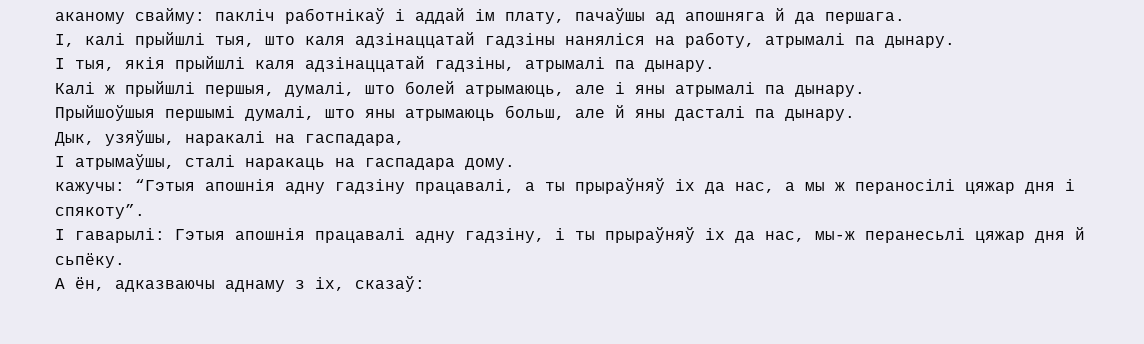аканому свайму: пакліч работнікаў і аддай ім плату, пачаўшы ад апошняга й да першага.
І, калі прыйшлі тыя, што каля адзінаццатай гадзіны наняліся на работу, атрымалі па дынару.
І тыя, якія прыйшлі каля адзінаццатай гадзіны, атрымалі па дынару.
Калі ж прыйшлі першыя, думалі, што болей атрымаюць, але і яны атрымалі па дынару.
Прыйшоўшыя першымі думалі, што яны атрымаюць больш, але й яны дасталі па дынару.
Дык, узяўшы, наракалі на гаспадара,
І атрымаўшы, сталі наракаць на гаспадара дому.
кажучы: “Гэтыя апошнія адну гадзіну працавалі, а ты прыраўняў іх да нас, а мы ж пераносілі цяжар дня і спякоту”.
І гаварылі: Гэтыя апошнія працавалі адну гадзіну, і ты прыраўняў іх да нас, мы-ж перанесьлі цяжар дня й сьпёку.
А ён, адказваючы аднаму з іх, сказаў: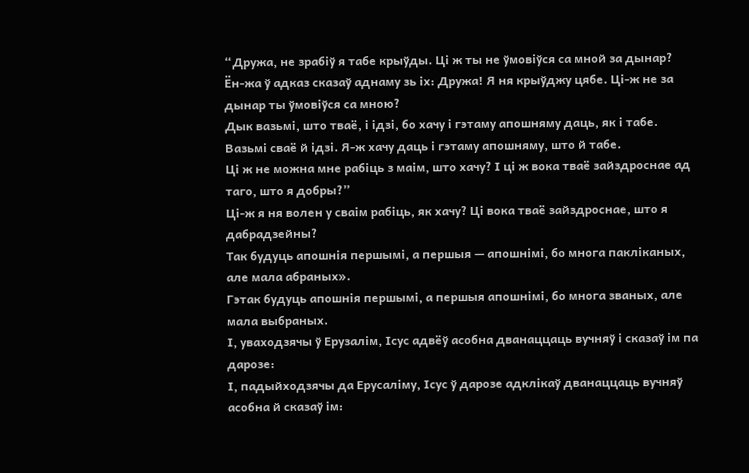“Дружа, не зрабіў я табе крыўды. Ці ж ты не ўмовіўся са мной за дынар?
Ён-жа ў адказ сказаў аднаму зь іх: Дружа! Я ня крыўджу цябе. Ці-ж не за дынар ты ўмовіўся са мною?
Дык вазьмі, што тваё, і ідзі, бо хачу і гэтаму апошняму даць, як і табе.
Вазьмі сваё й ідзі. Я-ж хачу даць і гэтаму апошняму, што й табе.
Ці ж не можна мне рабіць з маім, што хачу? І ці ж вока тваё зайздроснае ад таго, што я добры?”
Ці-ж я ня волен у сваім рабіць, як хачу? Ці вока тваё зайздроснае, што я дабрадзейны?
Так будуць апошнія першымі, а першыя — апошнімі, бо многа пакліканых, але мала абраных».
Гэтак будуць апошнія першымі, а першыя апошнімі, бо многа званых, але мала выбраных.
І, уваходзячы ў Ерузалім, Ісус адвёў асобна дванаццаць вучняў і сказаў ім па дарозе:
І, падыйходзячы да Ерусаліму, Ісус ў дарозе адклікаў дванаццаць вучняў асобна й сказаў ім: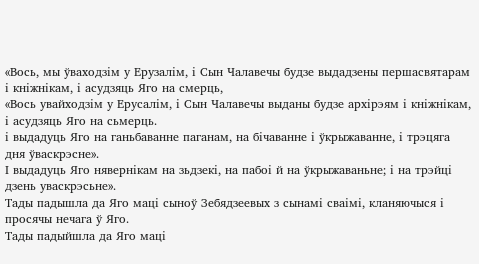«Вось, мы ўваходзім у Ерузалім, і Сын Чалавечы будзе выдадзены першасвятарам і кніжнікам, і асудзяць Яго на смерць,
«Вось увайходзім у Ерусалім, і Сын Чалавечы выданы будзе архірэям і кніжнікам, і асудзяць Яго на сьмерць.
і выдадуць Яго на ганьбаванне паганам, на бічаванне і ўкрыжаванне, і трэцяга дня ўваскрэсне».
І выдадуць Яго нявернікам на зьдзекі, на пабоі й на ўкрыжаваньне; і на трэйці дзень уваскрэсьне».
Тады падышла да Яго маці сыноў Зебядзеевых з сынамі сваімі, кланяючыся і просячы нечага ў Яго.
Тады падыйшла да Яго маці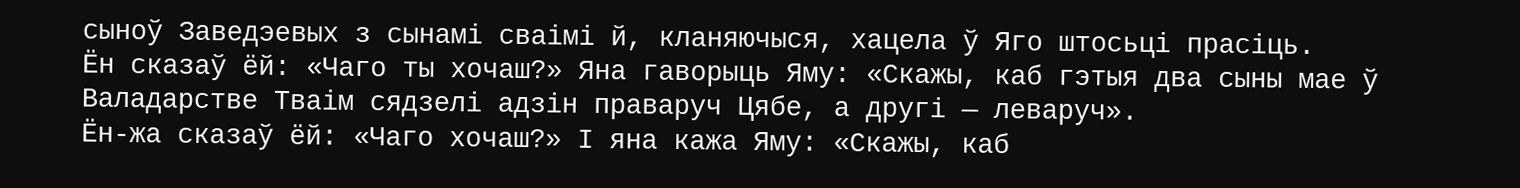сыноў Заведэевых з сынамі сваімі й, кланяючыся, хацела ў Яго штосьці прасіць.
Ён сказаў ёй: «Чаго ты хочаш?» Яна гаворыць Яму: «Скажы, каб гэтыя два сыны мае ў Валадарстве Тваім сядзелі адзін праваруч Цябе, а другі — леваруч».
Ён-жа сказаў ёй: «Чаго хочаш?» І яна кажа Яму: «Скажы, каб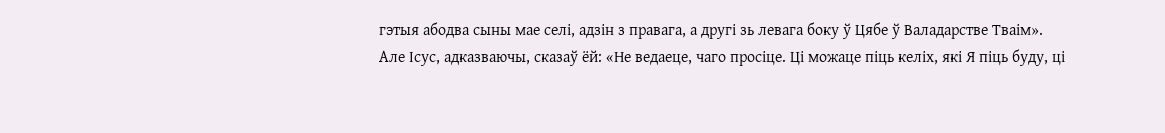гэтыя абодва сыны мае селі, адзін з правага, а другі зь левага боку ў Цябе ў Валадарстве Тваім».
Але Ісус, адказваючы, сказаў ёй: «Не ведаеце, чаго просіце. Ці можаце піць келіх, які Я піць буду, ці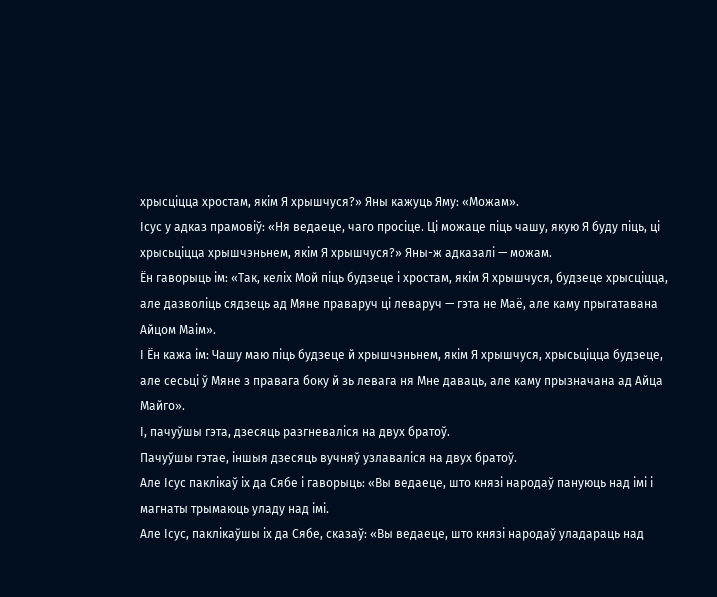хрысціцца хростам, якім Я хрышчуся?» Яны кажуць Яму: «Можам».
Ісус у адказ прамовіў: «Ня ведаеце, чаго просіце. Ці можаце піць чашу, якую Я буду піць, ці хрысьціцца хрышчэньнем, якім Я хрышчуся?» Яны-ж адказалі — можам.
Ён гаворыць ім: «Так, келіх Мой піць будзеце і хростам, якім Я хрышчуся, будзеце хрысціцца, але дазволіць сядзець ад Мяне праваруч ці леваруч — гэта не Маё, але каму прыгатавана Айцом Маім».
І Ён кажа ім: Чашу маю піць будзеце й хрышчэньнем, якім Я хрышчуся, хрысьціцца будзеце, але сесьці ў Мяне з правага боку й зь левага ня Мне даваць, але каму прызначана ад Айца Майго».
І, пачуўшы гэта, дзесяць разгневаліся на двух братоў.
Пачуўшы гэтае, іншыя дзесяць вучняў узлаваліся на двух братоў.
Але Ісус паклікаў іх да Сябе і гаворыць: «Вы ведаеце, што князі народаў пануюць над імі і магнаты трымаюць уладу над імі.
Але Ісус, паклікаўшы іх да Сябе, сказаў: «Вы ведаеце, што князі народаў уладараць над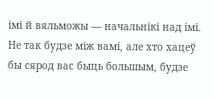імі й вяльможы — начальнікі над імі.
Не так будзе між вамі, але хто хацеў бы сярод вас быць большым, будзе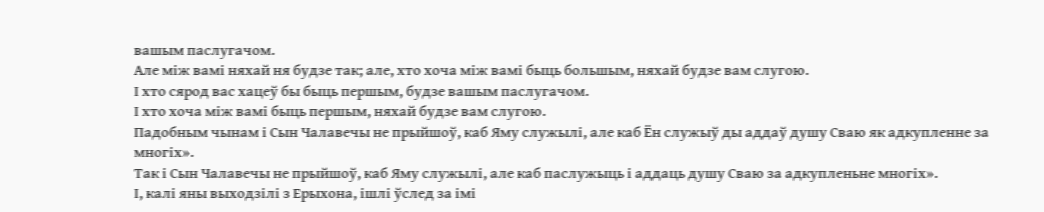вашым паслугачом.
Але між вамі няхай ня будзе так; але, хто хоча між вамі быць большым, няхай будзе вам слугою.
І хто сярод вас хацеў бы быць першым, будзе вашым паслугачом.
І хто хоча між вамі быць першым, няхай будзе вам слугою.
Падобным чынам і Сын Чалавечы не прыйшоў, каб Яму служылі, але каб Ён служыў ды аддаў душу Сваю як адкупленне за многіх».
Так і Сын Чалавечы не прыйшоў, каб Яму служылі, але каб паслужыць і аддаць душу Сваю за адкупленьне многіх».
І, калі яны выходзілі з Ерыхона, ішлі ўслед за імі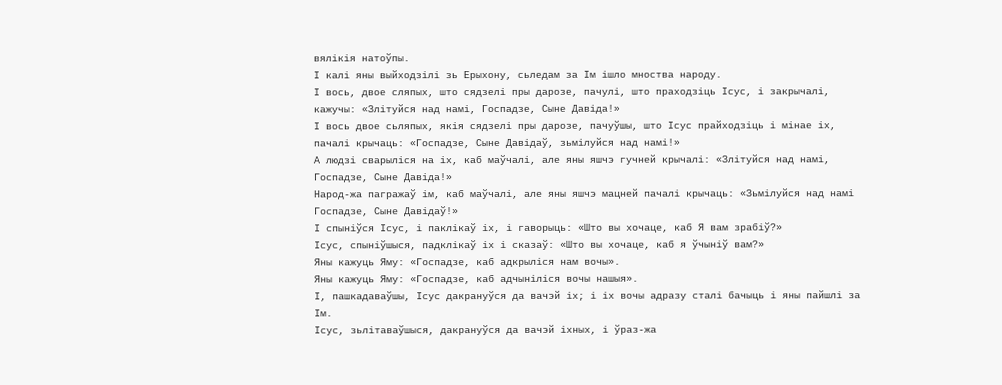вялікія натоўпы.
І калі яны выйходзілі зь Ерыхону, сьледам за Ім ішло мноства народу.
І вось, двое сляпых, што сядзелі пры дарозе, пачулі, што праходзіць Ісус, і закрычалі, кажучы: «Злітуйся над намі, Госпадзе, Сыне Давіда!»
І вось двое сьляпых, якія сядзелі пры дарозе, пачуўшы, што Ісус прайходзіць і мінае іх, пачалі крычаць: «Госпадзе, Сыне Давідаў, зьмілуйся над намі!»
А людзі сварыліся на іх, каб маўчалі, але яны яшчэ гучней крычалі: «Злітуйся над намі, Госпадзе, Сыне Давіда!»
Народ-жа пагражаў ім, каб маўчалі, але яны яшчэ мацней пачалі крычаць: «Зьмілуйся над намі Госпадзе, Сыне Давідаў!»
І спыніўся Ісус, і паклікаў іх, і гаворыць: «Што вы хочаце, каб Я вам зрабіў?»
Ісус, спыніўшыся, падклікаў іх і сказаў: «Што вы хочаце, каб я ўчыніў вам?»
Яны кажуць Яму: «Госпадзе, каб адкрыліся нам вочы».
Яны кажуць Яму: «Госпадзе, каб адчыніліся вочы нашыя».
І, пашкадаваўшы, Ісус дакрануўся да вачэй іх; і іх вочы адразу сталі бачыць і яны пайшлі за Ім.
Ісус, зьлітаваўшыся, дакрануўся да вачэй іхных, і ўраз-жа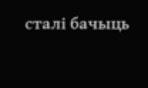сталі бачыць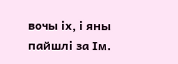вочы іх, і яны пайшлі за Ім.